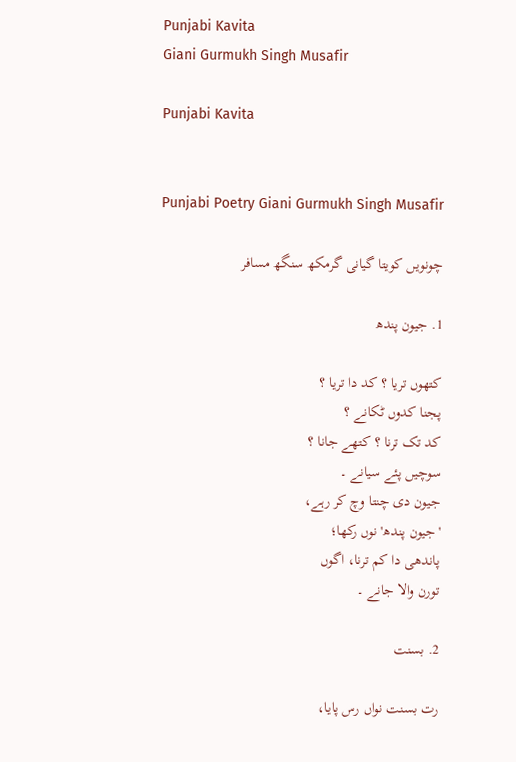Punjabi Kavita
Giani Gurmukh Singh Musafir

Punjabi Kavita


Punjabi Poetry Giani Gurmukh Singh Musafir

چونویں کویتا گیانی گرمکھ سنگھ مسافر

1. جیون پندھ

کتھوں تریا ؟ کد دا تریا ؟
پجنا کدوں ٹکانے ؟
کد تک ترنا ؟ کتھے جانا ؟
سوچیں پئے سیانے ۔
جیون دی چنتا وچ کر رہے،
'جیون پندھ' نوں رکھا؛
پاندھی دا کم ترنا، اگوں
تورن والا جانے ۔

2. بسنت

رت بسنت نواں رس پایا،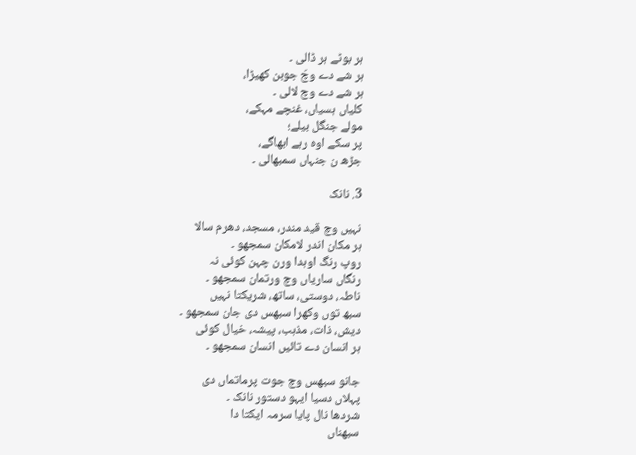ہر بوٹے ہر ڈالی ۔
ہر شے دے وچّ جوبن کھیڑا،
ہر شے دے وچ لالی ۔
کلیاں ہسیاں، غنچے مہکے،
مولے جنگل بیلے؛
پر سکے اوہ رہے ابھاگے،
جڑھ ن جنہاں سمبھالی ۔

3. نانک

نہیں وچ قید مندر، مسجد، دھرم سالا
ہر مکان اندر لامکان سمجھو ۔
روپ رنگ اوہدا ورن چہن کوئی نہ
رنگاں ساریاں وچ ورتمان سمجھو ۔
ناطہ، دوستی، ساتھ، شریکتا نہیں
سبھ توں وکھرا سبھس دی جان سمجھو ۔
دیش، ذات، مذہب، پیشہ، خیال کوئی
ہر انسان دے تائیں انسان سمجھو ۔

جانو سبھس وچ جوت پرماتماں دی
پہلاں دسیا ایہو دستور نانک ۔
شردھا نال پایا سرمہ ایکتا دا
سبھناں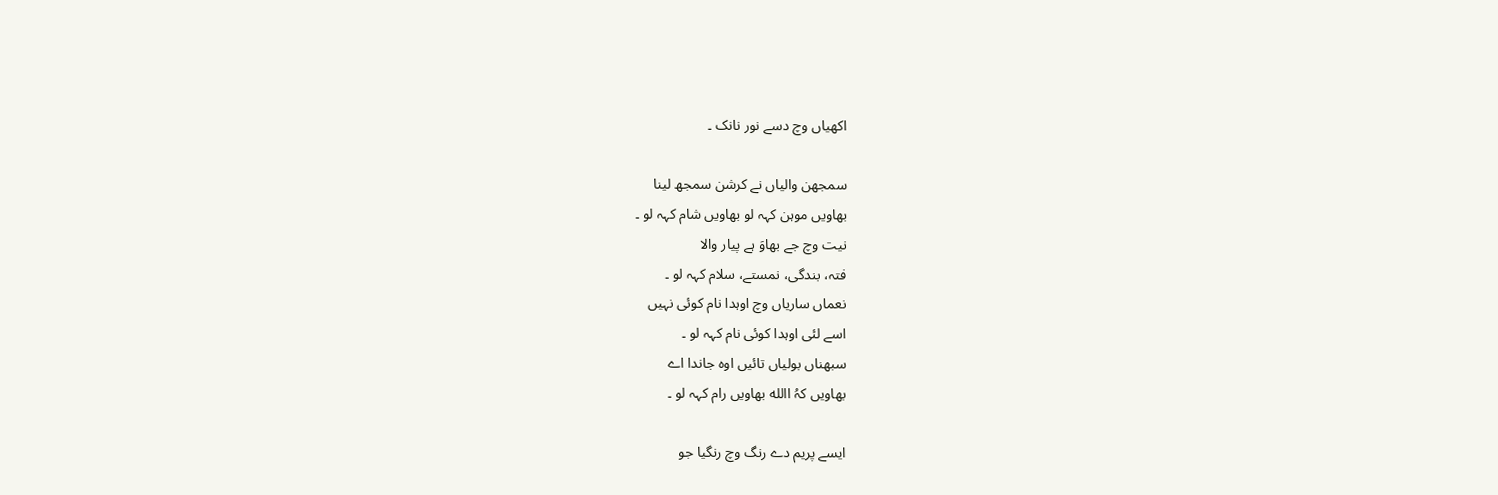اکھیاں وچ دسے نور نانک ۔

سمجھن والیاں نے کرشن سمجھ لینا
بھاویں موہن کہہ لو بھاویں شام کہہ لو ۔
نیت وچ جے بھاوَ ہے پیار والا
فتہ، بندگی، نمستے، سلام کہہ لو ۔
نعماں ساریاں وچ اوہدا نام کوئی نہیں
اسے لئی اوہدا کوئی نام کہہ لو ۔
سبھناں بولیاں تائیں اوہ جاندا اے
بھاویں کہُ االله بھاویں رام کہہ لو ۔

ایسے پریم دے رنگ وچ رنگیا جو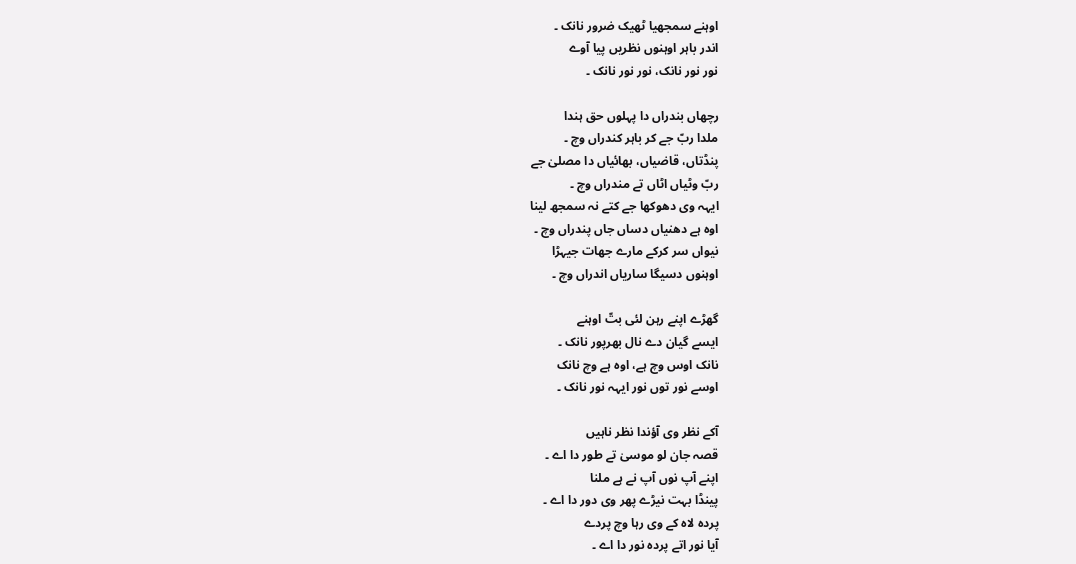اوہنے سمجھیا ٹھیک ضرور نانک ۔
اندر باہر اوہنوں نظریں پیا آوے
نور نور نانک، نور نور نانک ۔

رچھاں بندراں دا پہلوں حق ہندا
ملدا ربّ جے کر باہر کندراں وچ ۔
پنڈتاں، قاضیاں، بھائیاں دا مصلیٰ جے
ربّ وٹیاں اٹاں تے مندراں وچ ۔
ایہہ وی دھوکھا جے کتے نہ سمجھ لینا
اوہ ہے دھنیاں دساں جاں پندراں وچ ۔
نیواں سر کرکے مارے جھات جیہڑا
اوہنوں دسیگا ساریاں اندراں وچ ۔

گھڑے اپنے رہن لئی بتّ اوہنے
ایسے گیان دے نال بھرپور نانک ۔
نانک اوس وچ ہے، اوہ ہے وچ نانک
اوسے نور توں نور ایہہ نور نانک ۔

آکے نظر وی آؤندا نظر ناہیں
قصہ جان لو موسیٰ تے طور دا اے ۔
اپنے آپ نوں آپ نے ہے ملنا
پینڈا بہت نیڑے پھر وی دور دا اے ۔
پردہ لاہ کے وی رہا وچ پردے
آیا نور اتے پردہ نور دا اے ۔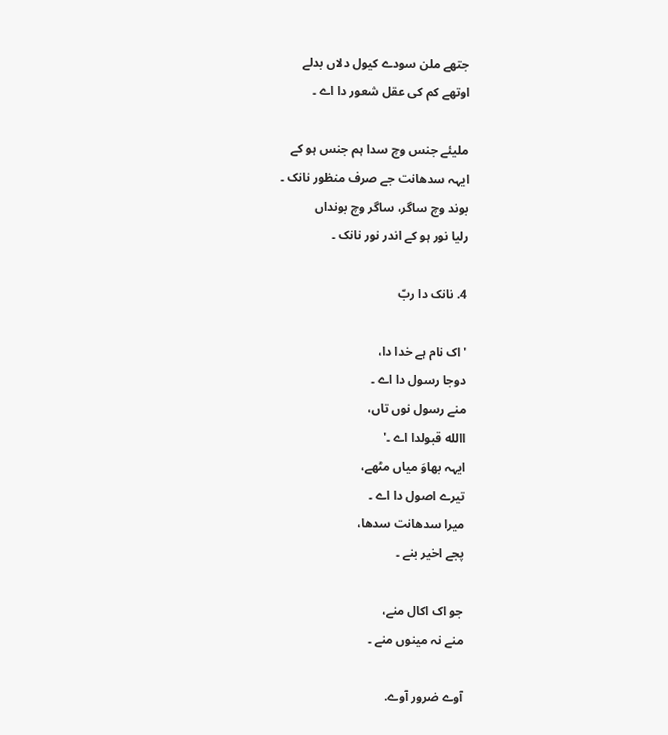جتھے ملن سودے کیول دلاں بدلے
اوتھے کم کی عقل شعور دا اے ۔

ملیئے جنس وچ سدا ہم جنس ہو کے
ایہہ سدھانت جے صرف منظور نانک ۔
بوند وچ ساگر، ساگر وچ بونداں
رلیا نور ہو کے اندر نور نانک ۔

4. نانک دا ربّ

'اک نام ہے خدا دا،
دوجا رسول دا اے ۔
منے رسول نوں تاں،
االله قبولدا اے ۔'
ایہہ بھاوَ میاں مٹھے،
تیرے اصول دا اے ۔
میرا سدھانت سدھا،
پجے اخیر بنے ۔

جو اک اکال منے،
منے نہ مینوں منے ۔

آوے ضرور آوے.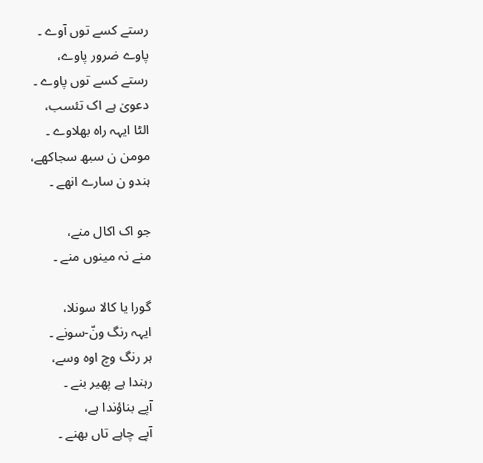رستے کسے توں آوے ۔
پاوے ضرور پاوے،
رستے کسے توں پاوے ۔
دعویٰ ہے اک تئسب،
الٹا ایہہ راہ بھلاوے ۔
مومن ن سبھ سجاکھے،
ہندو ن سارے انھے ۔

جو اک اکال منے،
منے نہ مینوں منے ۔

گورا یا کالا سونلا،
ایہہ رنگ ونّ-سونے ۔
ہر رنگ وچ اوہ وسے،
رہندا ہے پھیر بنے ۔
آپے بناؤندا ہے،
آپے چاہے تاں بھنے ۔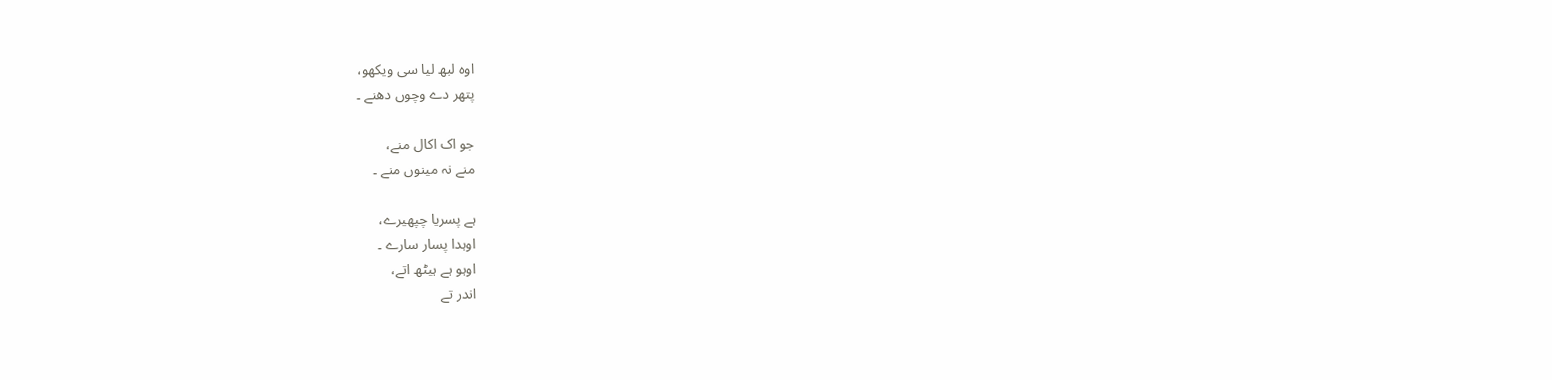اوہ لبھ لیا سی ویکھو،
پتھر دے وچوں دھنے ۔

جو اک اکال منے،
منے نہ مینوں منے ۔

ہے پسریا چپھیرے،
اوہدا پسار سارے ۔
اوہو ہے ہیٹھ اتے،
اندر تے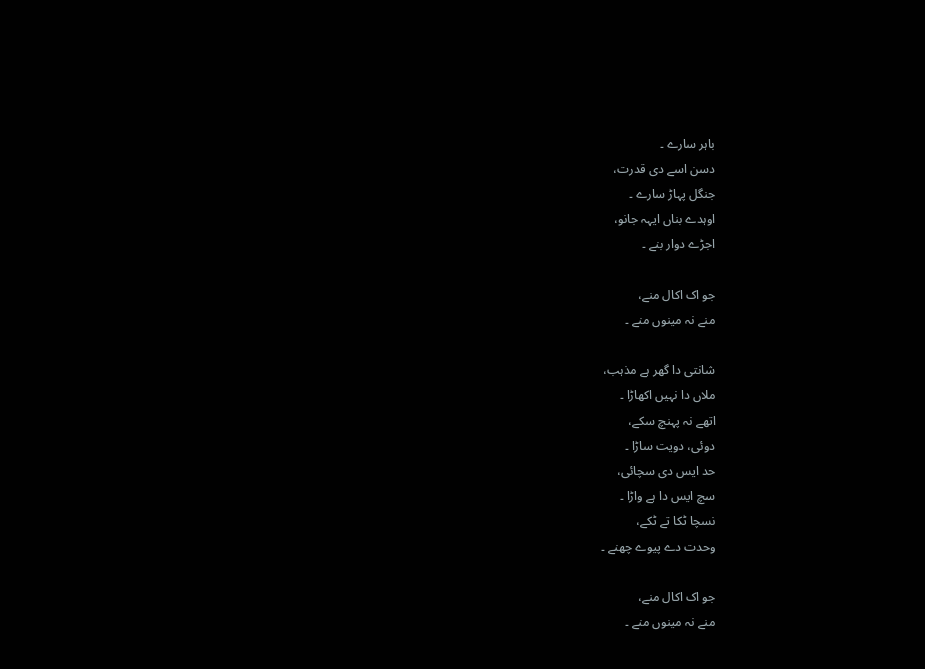باہر سارے ۔
دسن اسے دی قدرت،
جنگل پہاڑ سارے ۔
اوہدے بناں ایہہ جانو،
اجڑے دوار بنے ۔

جو اک اکال منے،
منے نہ مینوں منے ۔

شانتی دا گھر ہے مذہب،
ملاں دا نہیں اکھاڑا ۔
اتھے نہ پہنچ سکے،
دوئی، دویت ساڑا ۔
حد ایس دی سچائی،
سچ ایس دا ہے واڑا ۔
نسچا ٹکا تے ٹکے،
وحدت دے پیوے چھنے ۔

جو اک اکال منے،
منے نہ مینوں منے ۔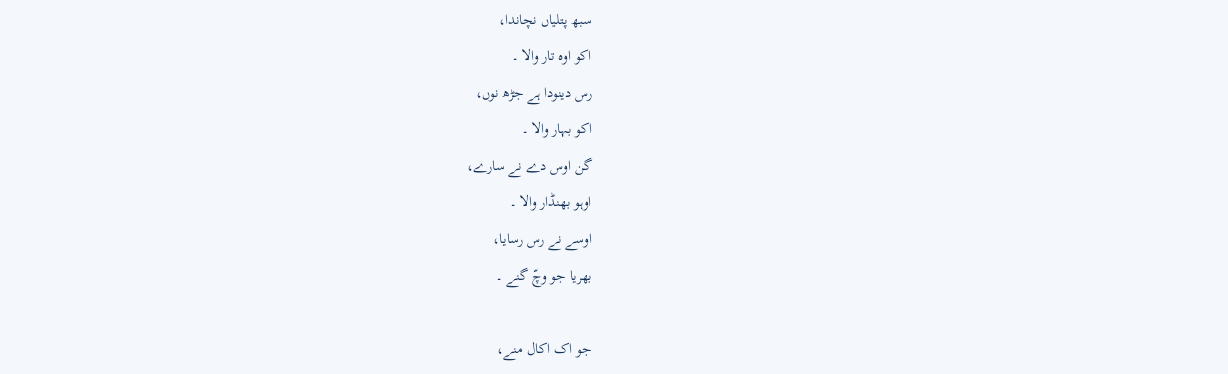سبھ پتلیاں نچاندا،
اکو اوہ تار والا ۔
رس دینودا ہے جڑھ نوں،
اکو بہار والا ۔
گن اوس دے نے سارے،
اوہو بھنڈار والا ۔
اوسے نے رس رسایا،
بھریا جو وچّ گنے ۔

جو اک اکال منے،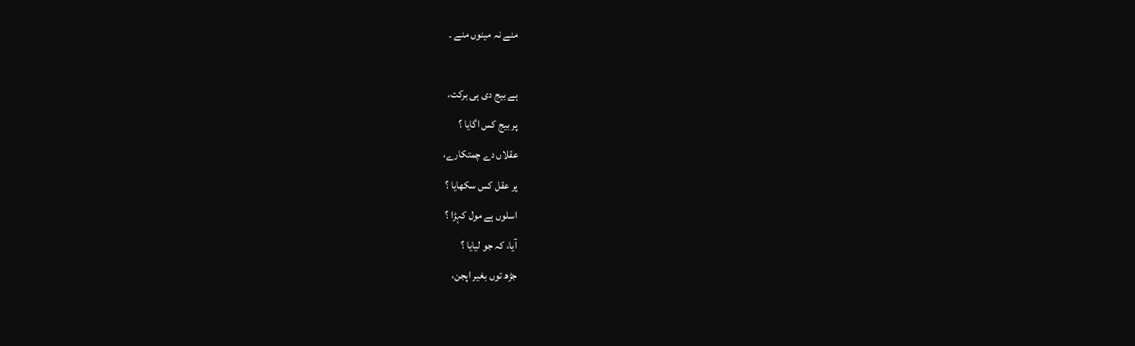منے نہ مینوں منے ۔

ہے بیج دی ہی برکت،
پر بیج کس اگایا ؟
عقلاں دے چمتکارے،
پر عقل کس سکھایا ؟
اسلوں ہے مول کہڑا ؟
آیا، کہ جو لیایا ؟
جڑھ توں بغیر اپجن،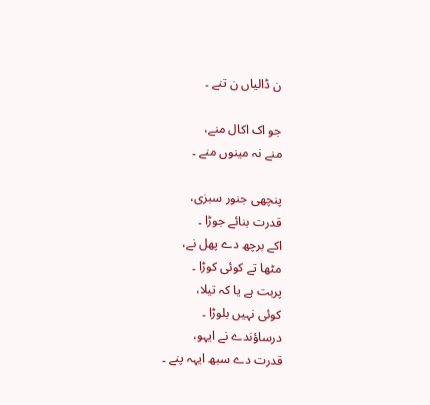ن ڈالیاں ن تنے ۔

جو اک اکال منے،
منے نہ مینوں منے ۔

پنچھی جنور سبزی،
قدرت بنائے جوڑا ۔
اکے برچھ دے پھل نے،
مٹھا تے کوئی کوڑا ۔
پربت ہے یا کہ تیلا،
کوئی نہیں بلوڑا ۔
درساؤندے نے ایہو،
قدرت دے سبھ ایہہ پنے ۔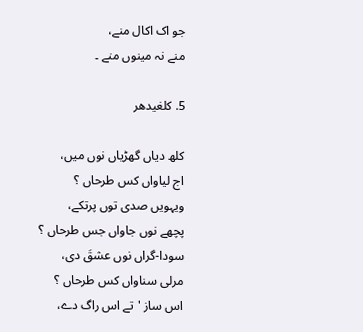جو اک اکال منے،
منے نہ مینوں منے ۔

5. کلغیدھر

کلھ دیاں گھڑیاں نوں میں،
اج لیاواں کس طرحاں ؟
ویہویں صدی توں پرتکے،
پچھے نوں جاواں جس طرحاں ؟
سودا-گراں نوں عشقَ دی،
مرلی سناواں کس طرحاں ؟
اس ساز 'تے اس راگ دے،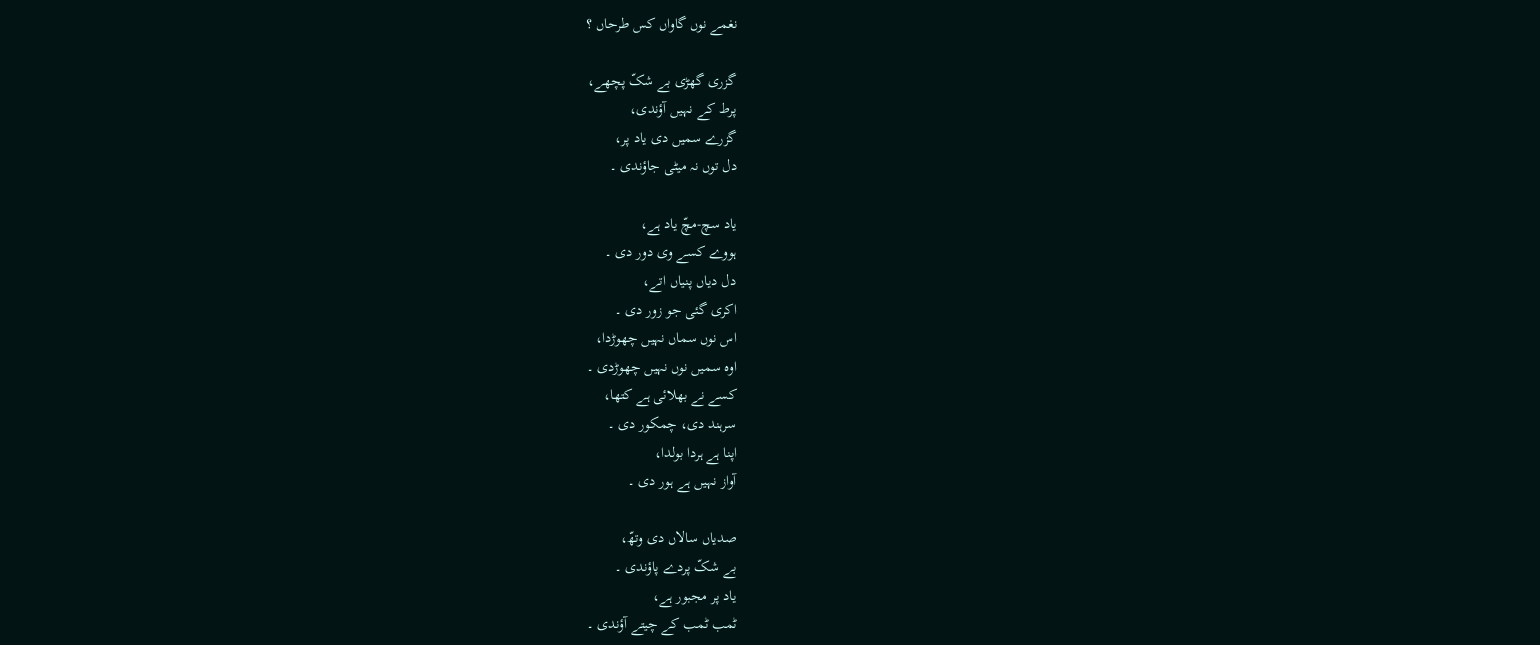نغمے نوں گاواں کس طرحاں ؟

گزری گھڑی بے شکّ پچھے،
پرط کے نہیں آؤندی،
گزرے سمیں دی یاد پر،
دل توں نہ میٹی جاؤندی ۔

یاد سچ-مچّ یاد ہے،
ہووے کسے وی دور دی ۔
دل دیاں پنیاں اتے،
اکری گئی جو زور دی ۔
اس نوں سماں نہیں چھوڑدا،
اوہ سمیں نوں نہیں چھوڑدی ۔
کسے نے بھلائی ہے کتھا،
سرہند دی، چمکور دی ۔
اپنا ہے ہردا بولدا،
آواز نہیں ہے ہور دی ۔

صدیاں سالاں دی وتھّ،
بے شکّ پردے پاؤندی ۔
یاد پر مجبور ہے،
ٹمب ٹمب کے چیتے آؤندی ۔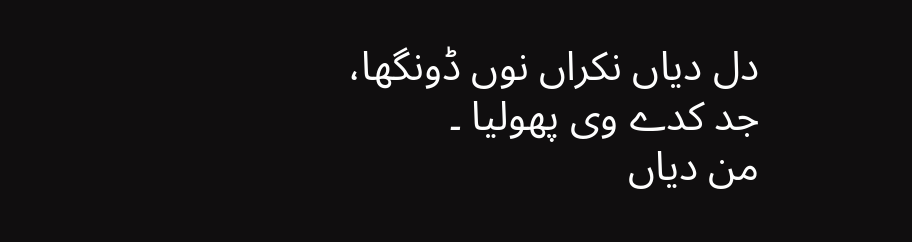دل دیاں نکراں نوں ڈونگھا،
جد کدے وی پھولیا ۔
من دیاں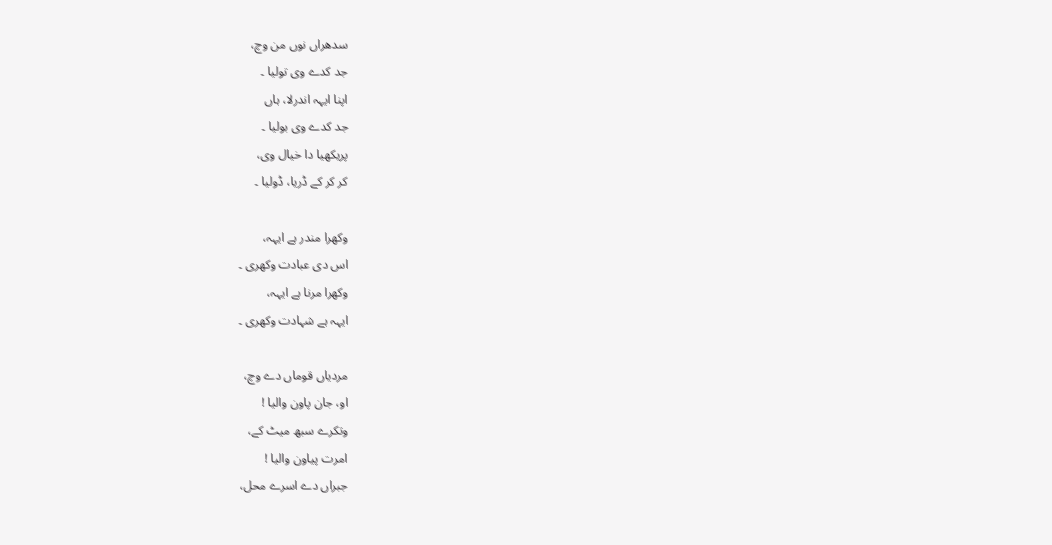سدھراں نوں من وچ،
جد کدے وی تولیا ۔
اپنا ایہہ اندرلا، ہاں
جد کدے وی بولیا ۔
پریکھیا دا خیال وی،
کر کر کے ڈریا، ڈولیا ۔

وکھرا مندر ہے ایہہ،
اس دی عبادت وکھری ۔
وکھرا مرنا ہے ایہہ،
ایہہ ہے شہادت وکھری ۔

مردیاں قوماں دے وچ،
او، جان پاون والیا !
وتکرے سبھ میٹ کے،
امرت پیاون والیا !
جبراں دے اسرے محل،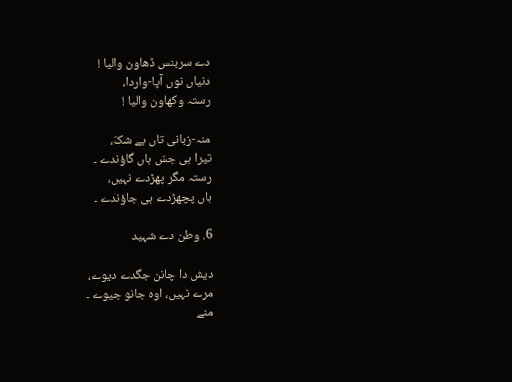دے سربنس ڈھاون والیا !
دنیاں نوں آپا-واردا،
رستہ وکھاون والیا !

منہ-زبانی تاں بے شکّ،
تیرا ہی جسّ ہاں گاؤندے ۔
رستہ مگر پھڑدے نہیں،
ہاں پچھڑدے ہی جاؤندے ۔

6. وطن دے شہید

دیش دا چانن جگدے دیوے،
مرے نہیں، اوہ جانو جیوے ۔
منے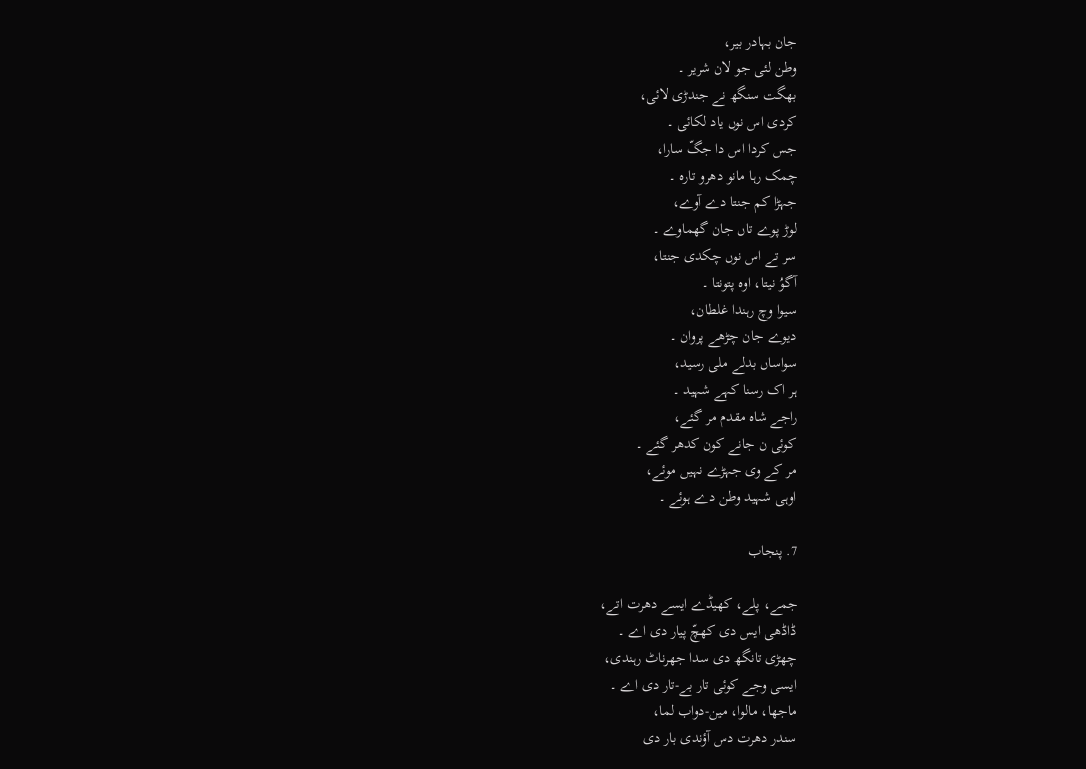جان بہادر بیر،
وطن لئی جو لان شریر ۔
بھگت سنگھ نے جندڑی لائی،
کردی اس نوں یاد لکائی ۔
جس کردا اس دا جگّ سارا،
چمک رہا مانو دھرو تارہ ۔
جہڑا کم جنتا دے آوے،
لوڑ پوے تاں جان گھماوے ۔
سر تے اس نوں چکدی جنتا،
آگوُ نیتا، اوہ پتونتا ۔
سیوا وچ رہندا غلطان،
دیوے جان چڑھے پروان ۔
سواساں بدلے ملی رسید،
ہر اک رسنا کہے شہید ۔
راجے شاہ مقدم مر گئے،
کوئی ن جانے کون کدھر گئے ۔
مر کے وی جہڑے نہیں موئے،
اوہی شہید وطن دے ہوئے ۔

7. پنجاب

جمے، پلے، کھیڈے ایسے دھرت اتے،
ڈاڈھی ایس دی کھچّ پیار دی اے ۔
چھڑی تانگھ دی سدا جھرناٹ رہندی،
ایسی وجے کوئی تار بے-تار دی اے ۔
ماجھا، مالوا، مین-دواب لما،
سندر دھرت دس آؤندی بار دی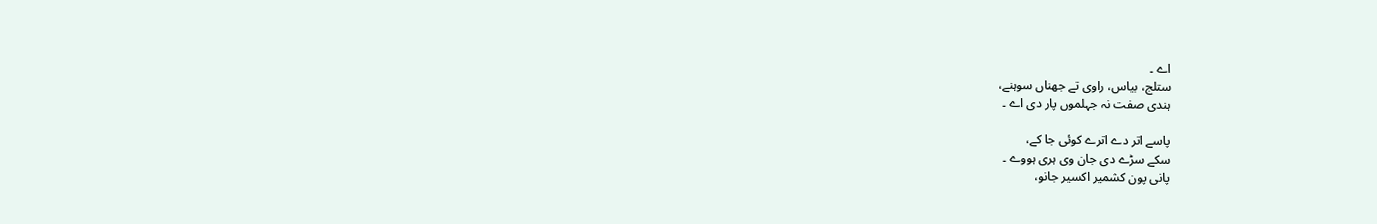اے ۔
ستلج، بیاس، راوی تے جھناں سوہنے،
ہندی صفت نہ جہلموں پار دی اے ۔

پاسے اتر دے اترے کوئی جا کے،
سکے سڑے دی جان وی ہری ہووے ۔
پانی پون کشمیر اکسیر جانو،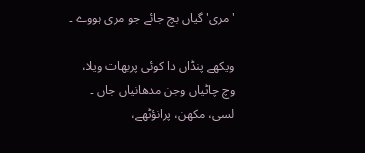'مری' گیاں بچ جائے جو مری ہووے ۔

ویکھے پنڈاں دا کوئی پربھات ویلا،
وچ چاٹیاں وجن مدھانیاں جاں ۔
لسی، مکھن، پرانؤٹھے،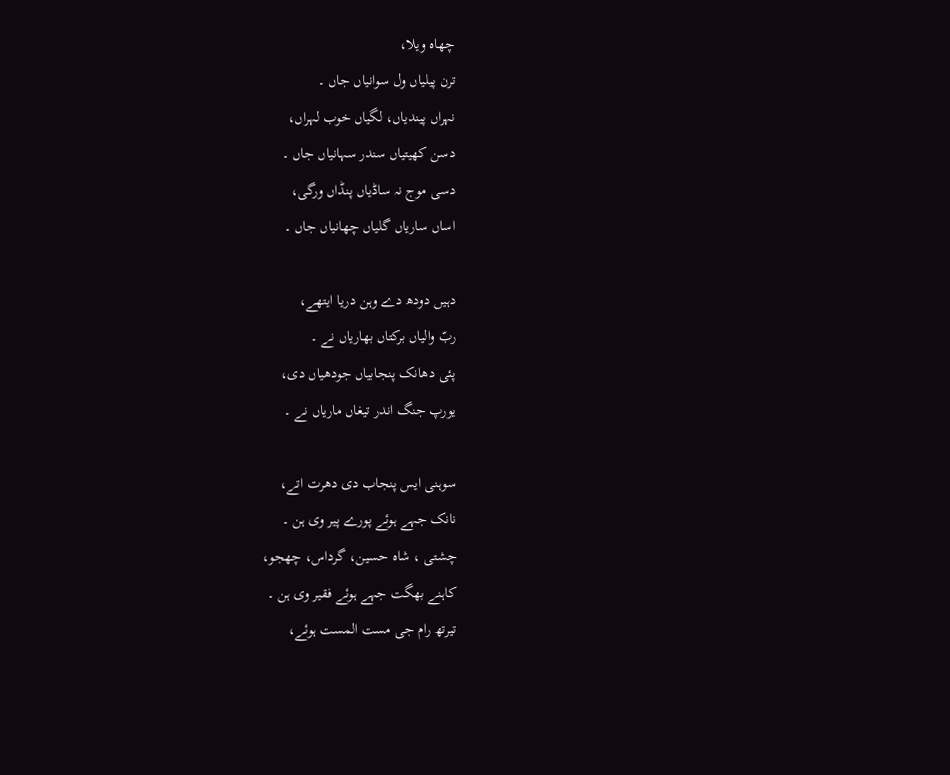چھاہ ویلا،
ترن پیلیاں ول سوانیاں جاں ۔
نہراں پیندیاں، لگیاں خوب لہراں،
دسن کھیتیاں سندر سہانیاں جاں ۔
دسی موج نہ ساڈیاں پنڈاں ورگی،
اساں ساریاں گلیاں چھانیاں جاں ۔

دہیں دودھ دے وہن دریا ایتھے،
ربّ والیاں برکتاں بھاریاں نے ۔
پئی دھانک پنجابیاں جودھیاں دی،
یورپ جنگ اندر تیغاں ماریاں نے ۔

سوہنی ایس پنجاب دی دھرت اتے،
نانک جہے ہوئے پورے پیر وی ہن ۔
چشتی ، شاہ حسین، گرداس، چھجو،
کاہنے بھگت جہے ہوئے فقیر وی ہن ۔
تیرتھ رام جی مست المست ہوئے،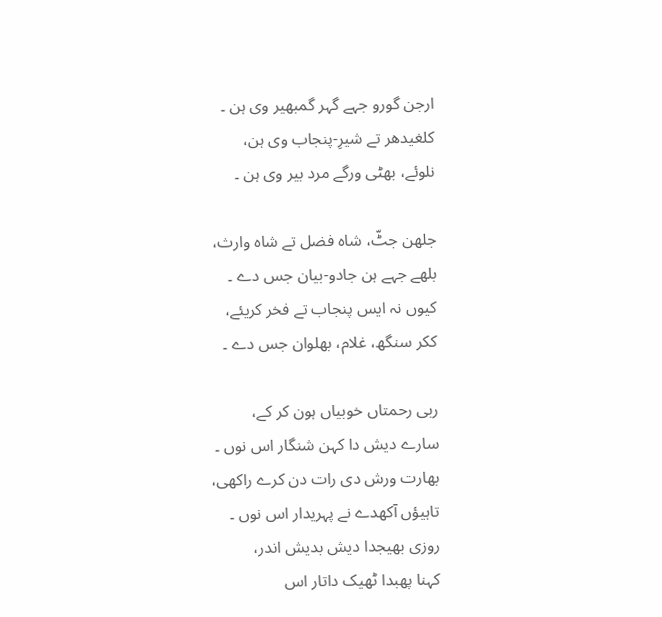ارجن گورو جہے گہر گمبھیر وی ہن ۔
کلغیدھر تے شیرِ-پنجاب وی ہن،
نلوئے، بھٹی ورگے مرد بیر وی ہن ۔

جلھن جٹّ، شاہ فضل تے شاہ وارث،
بلھے جہے ہن جادو-بیان جس دے ۔
کیوں نہ ایس پنجاب تے فخر کریئے،
ککر سنگھ، غلام، بھلوان جس دے ۔

ربی رحمتاں خوبیاں ہون کر کے،
سارے دیش دا کہن شنگار اس نوں ۔
بھارت ورش دی رات دن کرے راکھی،
تاہیؤں آکھدے نے پہریدار اس نوں ۔
روزی بھیجدا دیش بدیش اندر،
کہنا پھبدا ٹھیک داتار اس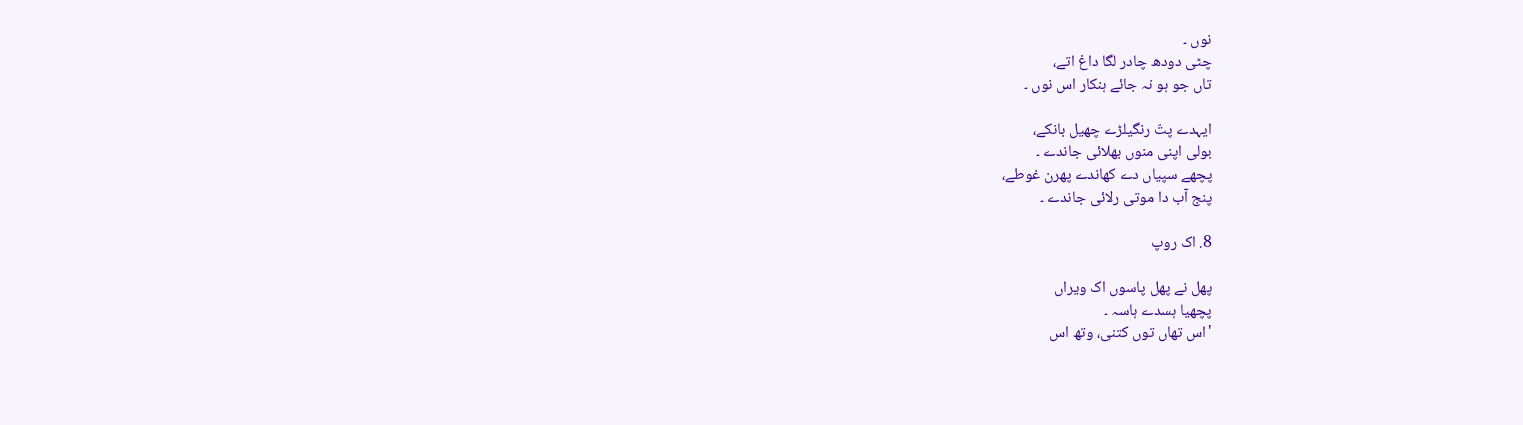نوں ۔
چٹی دودھ چادر لگا داغ اتے،
تاں جو ہو نہ جائے ہنکار اس نوں ۔

ایہدے پتّ رنگیلڑے چھیل بانکے،
بولی اپنی منوں بھلائی جاندے ۔
پچھے سپیاں دے کھاندے پھرن غوطے،
پنج آب دا موتی رلائی جاندے ۔

8. اک روپ

پھل نے پھل پاسوں اک ویراں
پچھیا ہسدے ہاسہ ۔
'اس تھاں توں کتنی، وتھ اس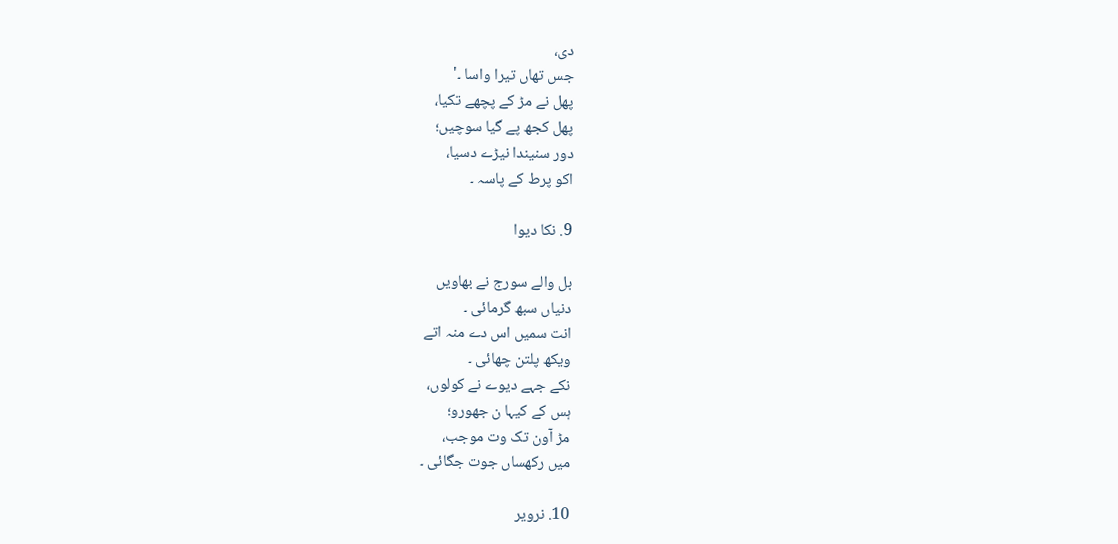دی،
جس تھاں تیرا واسا ۔'
پھل نے مڑ کے پچھے تکیا،
پھل کجھ پے گیا سوچیں؛
دور سنیندا نیڑے دسیا،
اکو پرط کے پاسہ ۔

9. نکا دیوا

بل والے سورج نے بھاویں
دنیاں سبھ گرمائی ۔
انت سمیں اس دے منہ اتے
ویکھ پلتن چھائی ۔
نکے جہے دیوے نے کولوں،
ہس کے کیہا ن جھورو؛
مڑ آون تک وت موجب،
میں رکھساں جوت جگائی ۔

10. نرویر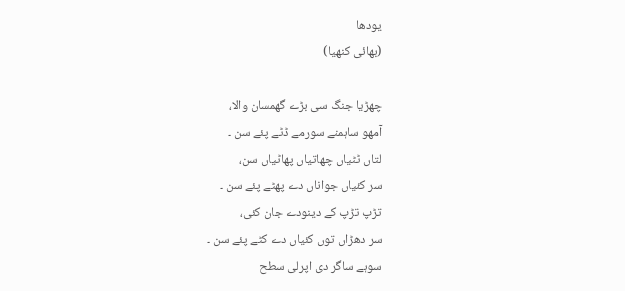یودھا
(بھائی کنھیا)

چھڑیا جنگ سی بڑے گھمسان والا،
آمھو ساہمنے سورمے ڈٹے پئے سن ۔
لتاں ٹٹیاں چھاتیاں پھاٹیاں سن،
سر کئیاں جواناں دے پھٹے پئے سن ۔
تڑپ تڑپ کے دینودے جان کئی،
سر دھڑاں توں کئیاں دے کٹے پئے سن ۔
سوہے ساگر دی اپرلی سطح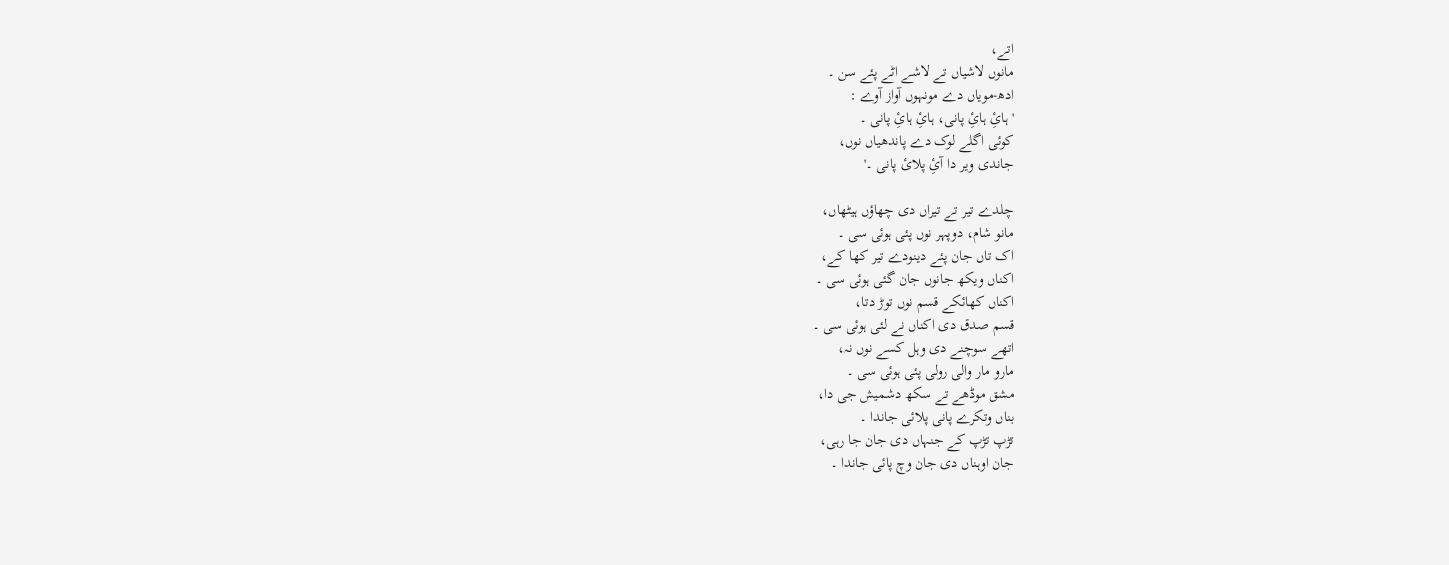اتے،
مانوں لاشیاں تے لاشے اٹے پئے سن ۔
ادھ-مویاں دے مونہوں آواز آوے :
'ہائِ ہائِ پانی، ہائِ ہائِ پانی ۔
کوئی اگلے لوک دے پاندھیاں نوں،
جاندی ویر دا آئِ پلائ پانی ۔'

چلدے تیر تے تیراں دی چھاؤں ہیٹھاں،
مانو شام، دوپہر نوں پئی ہوئی سی ۔
اک تاں جان پئے دینودے تیر کھا کے،
اکناں ویکھ جانوں جان گئی ہوئی سی ۔
اکناں کھائکے قسم نوں توڑ دتا،
قسم صدق دی اکناں نے لئی ہوئی سی ۔
اتھے سوچنے دی وہل کسے نوں نہ،
مارو مار والی رولی پئی ہوئی سی ۔
مشق موڈھے تے سکھ دشمیش جی دا،
بناں وتکرے پانی پلائی جاندا ۔
تڑپ تڑپ کے جنہاں دی جان جا رہی،
جان اوہناں دی جان وچ پائی جاندا ۔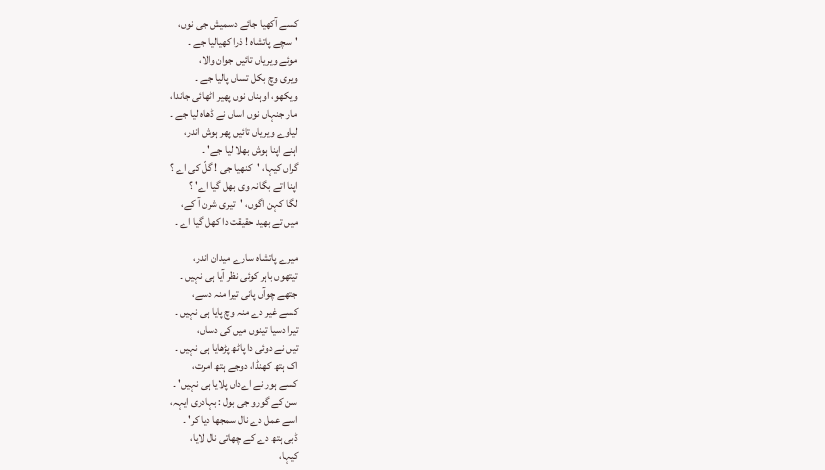کسے آکھیا جائے دسمیش جی نوں،
'سچے پاتشاہ ! ذرا کھیالیا جے ۔
موئے ویریاں تائیں جوان والا،
ویری وچ بکل تساں پالیا جے ۔
ویکھو، اوہناں نوں پھیر اٹھائی جاندا،
مار جنہاں نوں اساں نے ڈھاہ لیا جے ۔
لیاوے ویریاں تائیں پھر ہوش اندر،
اہنے اپنا ہوش بھلا لیا جے' ۔
گراں کیہا، 'کنھیا جی ! گلّ کی اے ؟
اپنا اتے بگانہ وی بھل گیا اے' ؟
لگا کہن اگوں، 'تیری شرن آ کے،
میں تے بھید حقیقت دا کھل گیا اے ۔

میرے پاتشاہ سارے میدان اندر،
تیتھوں باہر کوئی نظر آیا ہی نہیں ۔
جتھے چوآں پانی تیرا منہ دسے،
کسے غیر دے منہ وچ پایا ہی نہیں ۔
تیرا دسیا تینوں میں کی دساں،
تیں نے دوئی دا پاٹھ پڑھایا ہی نہیں ۔
اک ہتھ کھنڈا، دوجے ہتھ امرت،
کسے ہور نے اےداں پلایا ہی نہیں' ۔
سن کے گورو جی بول : بہادری ایہہ،
اسے عمل دے نال سمجھا دیا کر' ۔
ڈبی ہتھ دے کے چھاتی نال لایا،
کیہا،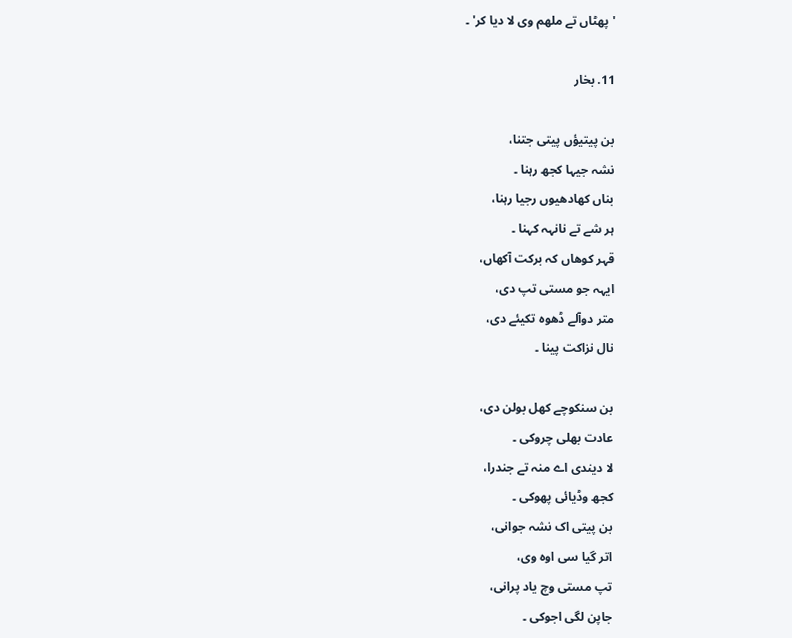'پھٹاں تے ملھم وی لا دیا کر' ۔

11. بخار

بن پیتیؤں پیتی جتنا،
نشہ جیہا کجھ رہنا ۔
بناں کھادھیوں رجیا رہنا،
ہر شے تے نانہہ کہنا ۔
قہر کوھاں کہ برکت آکھاں،
ایہہ جو مستی تپ دی،
متر دوآلے ڈھوہ تکیئے دی،
نال نزاکت پینا ۔

بن سنکوچے کھل بولن دی،
عادت بھلی چروکی ۔
لا دیندی اے منہ تے جندرا،
کجھ وڈیائی پھوکی ۔
بن پیتی اک نشہ جوانی،
اتر گیا سی اوہ وی،
تپ مستی وچ یاد پرانی،
جاپن لگی اجوکی ۔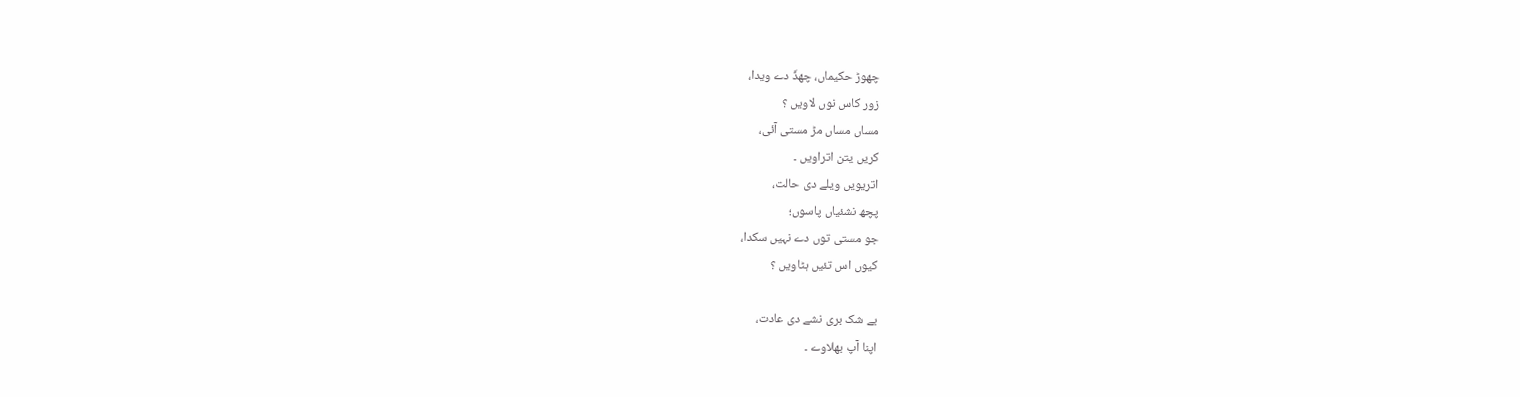چھوڑ حکیماں، چھڈّ دے ویدا،
زور کاس نوں لاویں ؟
مساں مساں مڑ مستی آئی،
کریں یتن اتراویں ۔
اتریویں ویلے دی حالت،
پچھ نشئیاں پاسوں؛
جو مستی توں دے نہیں سکدا،
کیوں اس تئیں ہٹاویں ؟

بے شک بری نشے دی عادت،
اپنا آپ بھلاوے ۔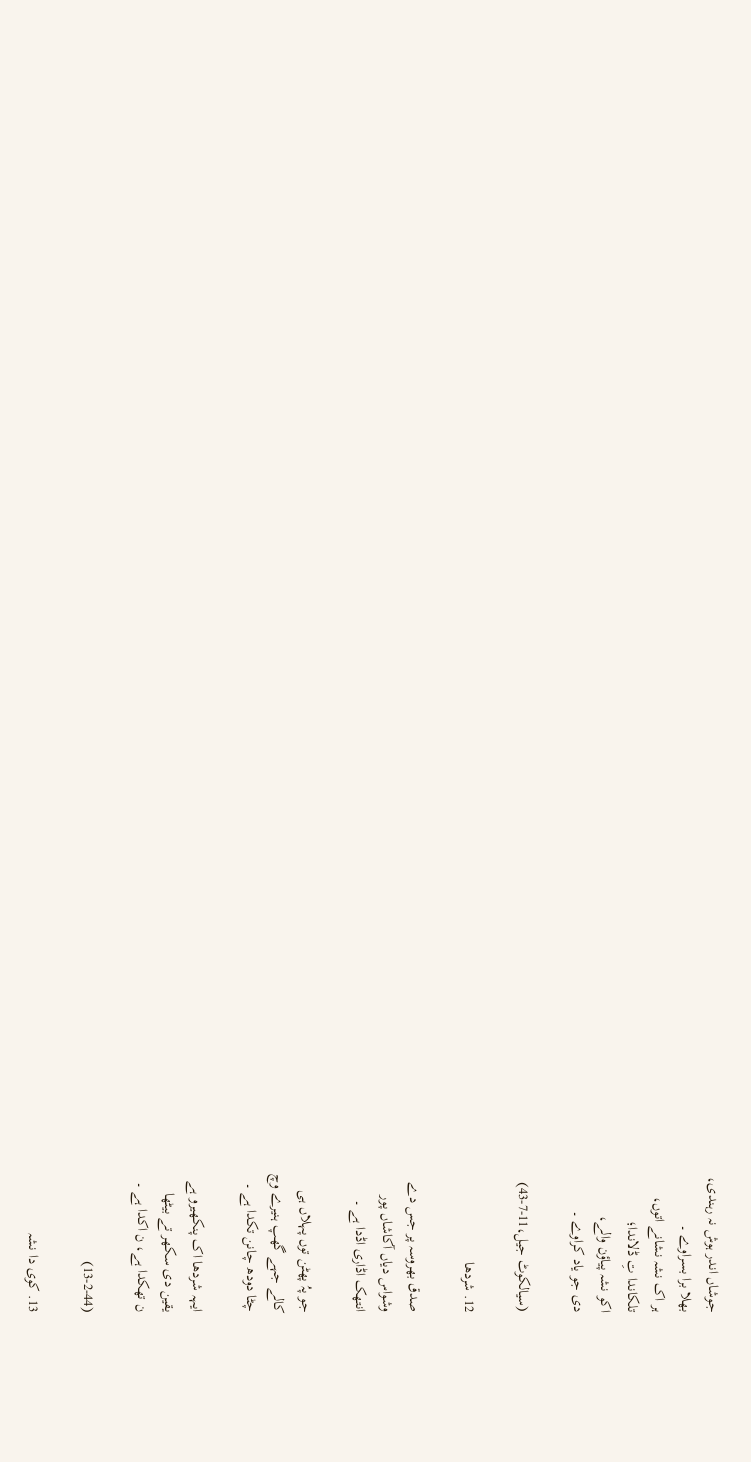جوشاں اندر ہوش نہ رہندی،
بھلا برا بسراوے ۔
ہر اک نشہ نشانے اتوں،
تلکاندا تِ ڈلاندا؛
اکو نشہ پیاؤن والے،
دی جو یاد کراوے ۔

(سیالکوٹ جیل،11-7-43)

12. شردھا

صدق بھروسہ پر جس دے
وشواس دیاں آکاشاں پور
انتھک اڈاری اڈدا ہے ۔

جو پہُ پھٹن توں پہلاں ہی
کالے جہے گھپ ہنیرے وچ
چٹا دودھ چانن تکدا ہے ۔

ایہہ شردھا اک پنکھیرو ہے
یقین دی سکھر تے بیٹھا
ن تھکدا ہے، ن اکدا ہے ۔

(13-2-44)

13. کوی دا نشہ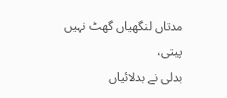مدتاں لنگھیاں گھٹ نہیں پیتی،
بدلی نے بدلائیاں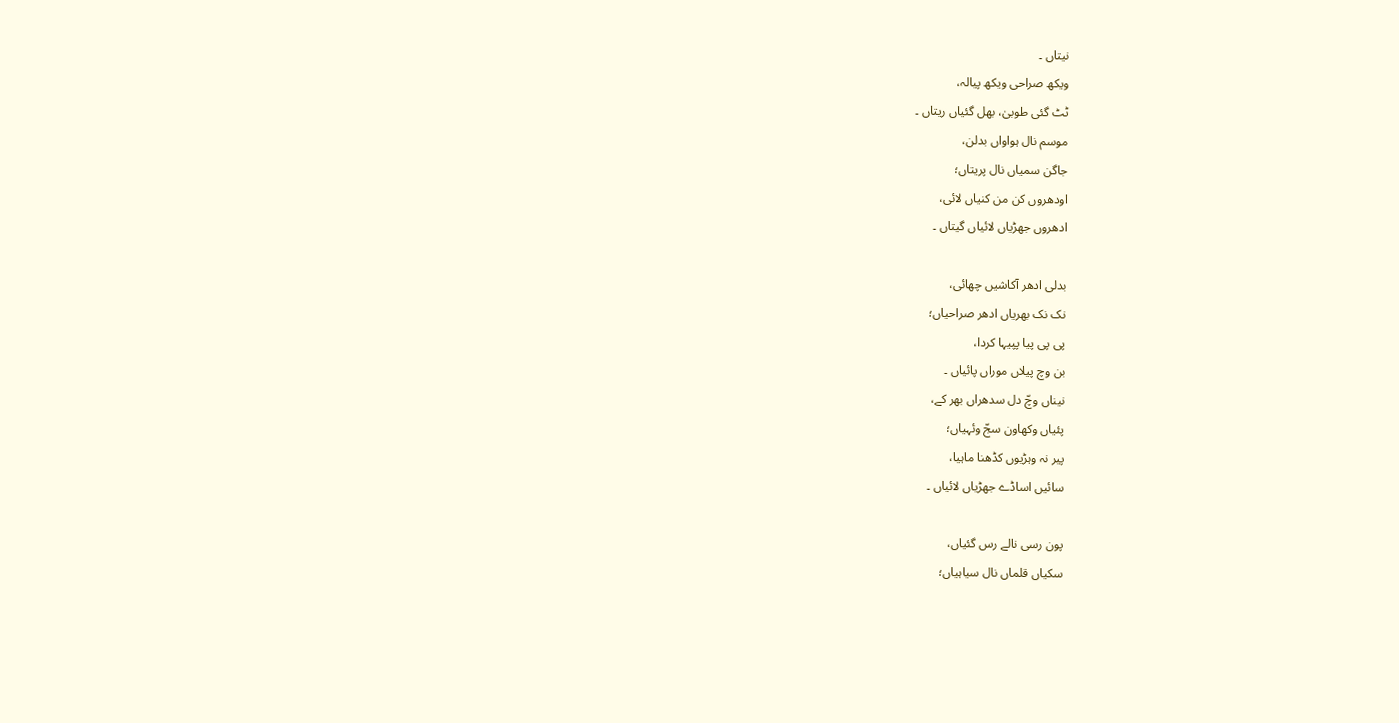نیتاں ۔
ویکھ صراحی ویکھ پیالہ،
ٹٹ گئی طوبیٰ، بھل گئیاں ریتاں ۔
موسم نال ہواواں بدلن،
جاگن سمیاں نال پریتاں؛
اودھروں کن من کنیاں لائی،
ادھروں جھڑیاں لائیاں گیتاں ۔

بدلی ادھر آکاشیں چھائی،
نک نک بھریاں ادھر صراحیاں؛
پی پی پیا پپیہا کردا،
بن وچ پیلاں موراں پائیاں ۔
نیناں وچّ دل سدھراں بھر کے،
پئیاں وکھاون سجّ وئہیاں؛
پیر نہ وہڑیوں کڈھنا ماہیا،
سائیں اساڈے جھڑیاں لائیاں ۔

پون رسی نالے رس گئیاں،
سکیاں قلماں نال سیاہیاں؛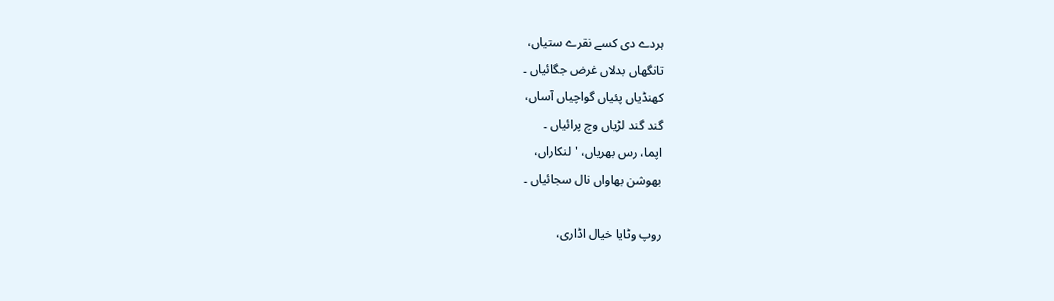ہردے دی کسے نقرے ستیاں،
تانگھاں بدلاں غرض جگائیاں ۔
کھنڈیاں پئیاں گواچیاں آساں،
گند گند لڑیاں وچ پرائیاں ۔
اپما، رس بھریاں، 'لنکاراں،
بھوشن بھاواں نال سجائیاں ۔

روپ وٹایا خیال اڈاری،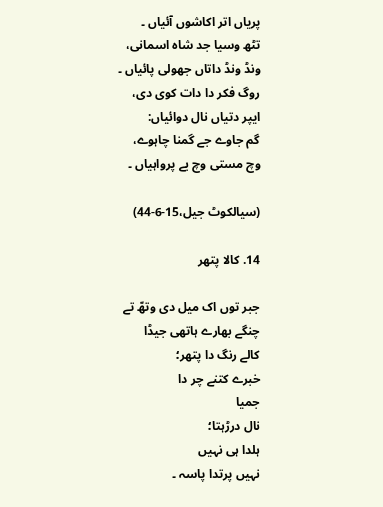پریاں اتر اکاشوں آئیاں ۔
تٹھ وسیا جد شاہ اسمانی،
ونڈ ونڈ داتاں جھولی پائیاں ۔
روگ فکر دا دات کوی دی،
ایپر دتیاں نال دوائیاں:
گم جاوے جے گمنا چاہوے،
وچ مستی وچ بے پرواہیاں ۔

(سیالکوٹ جیل،15-6-44)

14. کالا پتھر

جبر توں اک میل دی وتھّ تے
چنگے بھارے ہاتھی جیڈا
کالے رنگ دا پتھر؛
خبرے کتنے چر دا
جمیا
نال درڑہتا؛
ہلدا ہی نہیں
نہیں پرتدا پاسہ ۔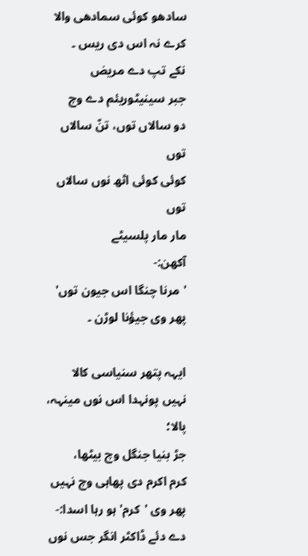سادھو کوئی سمادھی والا
کرے نہ اس دی ریس ۔
نکے تپ دے مریض
جبر سینیٹوریئم دے وچ
دو سالاں توں، تنّ سالاں توں
کوئی کوئی اٹھ نوں سالاں توں
مار مار پلسیٹے
آکھن:-
'مرنا چنگا اس جیون توں'
پھر وی جیؤنا لوڑن ۔

ایہہ پتھر سنیاسی کالا
نہیں پونہدا اس نوں مینہہ، پالا؛
جڑ بنیا جنگل وچ بیٹھا،
کرم اکرم دی پھاہی وچ نہیں
پھر وی 'کرم' ہو رہا اسدا:-
دے دئے ڈاکٹر انگر جس نوں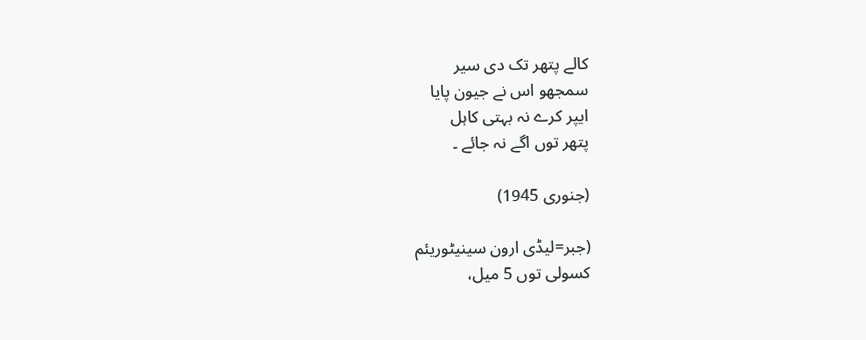کالے پتھر تک دی سیر
سمجھو اس نے جیون پایا
ایپر کرے نہ بہتی کاہل
پتھر توں اگے نہ جائے ۔

(جنوری 1945)

(جبر=لیڈی ارون سینیٹوریئم
کسولی توں 5 میل،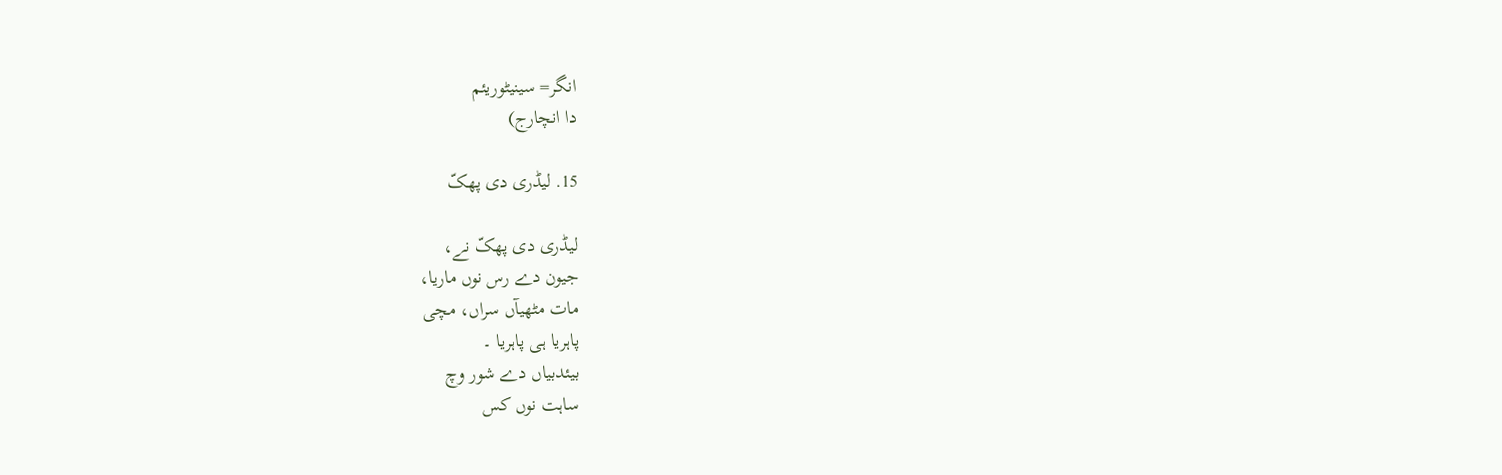انگر= سینیٹوریئم
دا انچارج)

15. لیڈری دی پھکّ

لیڈری دی پھکّ نے،
جیون دے رس نوں ماریا،
مات مٹھیآں سراں، مچی
پاہریا ہی پاہریا ۔
بیئدبیاں دے شور وچ
ساہت نوں کس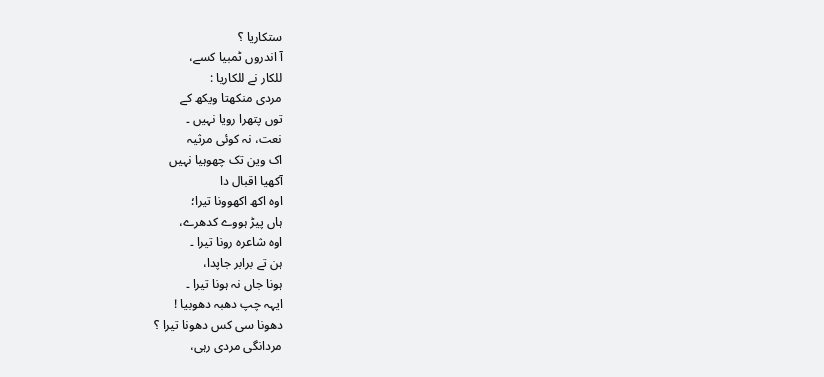ستکاریا ؟
آ اندروں ٹمبیا کسے،
للکار نے للکاریا :
مردی منکھتا ویکھ کے
توں پتھرا رویا نہیں ۔
نعت، نہ کوئی مرثیہ
اک وین تک چھوہیا نہیں
آکھیا اقبال دا
اوہ اکھ اکھوونا تیرا؛
ہاں پیڑ ہووے کدھرے،
اوہ شاعرہ رونا تیرا ۔
ہن تے برابر جاپدا،
ہونا جاں نہ ہونا تیرا ۔
ایہہ چپ دھبہ دھوبیا !
دھونا سی کس دھونا تیرا ؟
مردانگی مردی رہی،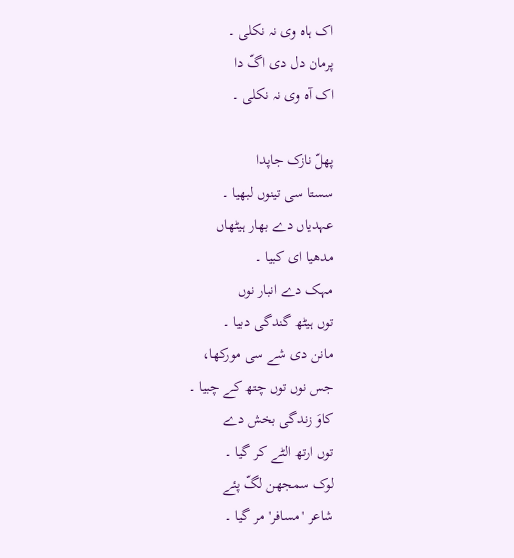اک ہاہ وی نہ نکلی ۔
پرمان دل دی اگّ دا
اک آہ وی نہ نکلی ۔

پھلّ نازک جاپدا
سستا سی تینوں لبھیا ۔
عہدیاں دے بھار ہیٹھاں
مدھیا ای کبیا ۔
مہک دے انبار نوں
توں ہیٹھ گندگی دبیا ۔
مانن دی شے سی مورکھا،
جس نوں توں چتھ کے چبیا ۔
کاوَ زندگی بخش دے
توں ارتھ الٹے کر گیا ۔
لوک سمجھن لگّ پئے
شاعر 'مسافر' مر گیا ۔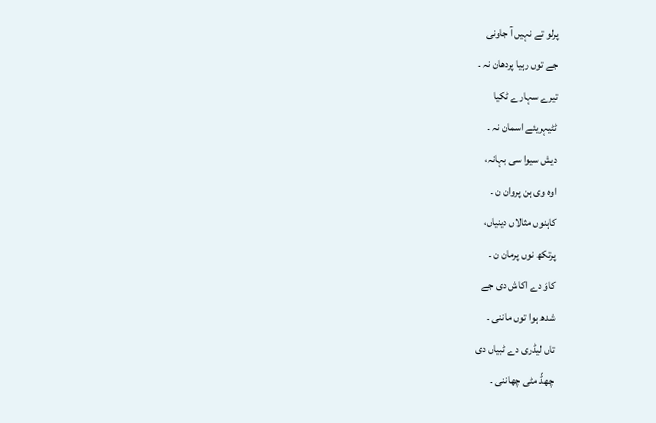پرلو تے نہیں آ جاونی
جے توں رہیا پردھان نہ ۔
تیرے سہارے ٹکیا
ٹٹیہریئے اسمان نہ ۔
دیش سیوا سی بہانہ،
اوہ وی ہن پروان ن ۔
کاہنوں مثالاں دینیاں،
پرتکھ نوں پرمان ن ۔
کاوَ دے اکاش دی جے
شدھ ہوا توں ماننی ۔
تاں لیڈری دے ٹبیاں دی
چھڈّ مٹی چھاننی ۔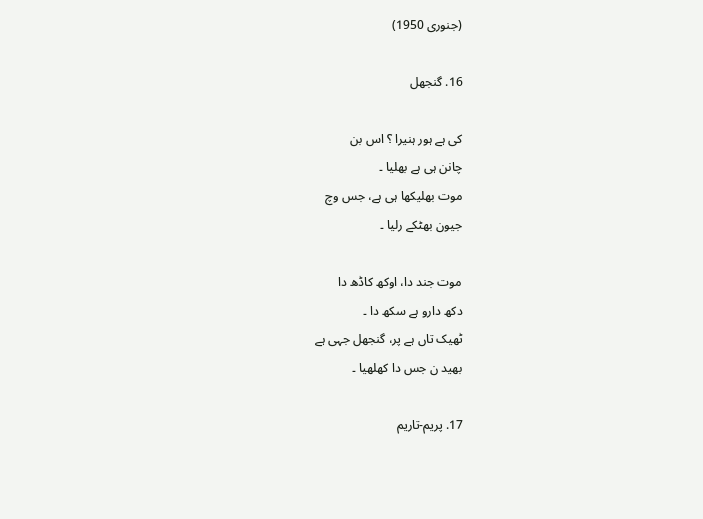(جنوری 1950)

16. گنجھل

کی ہے ہور ہنیرا ؟ اس بن
چانن ہی ہے بھلیا ۔
موت بھلیکھا ہی ہے، جس وچ
جیون بھٹکے رلیا ۔

موت جند دا، اوکھ کاڈھ دا
دکھ دارو ہے سکھ دا ۔
ٹھیک تاں ہے پر، گنجھل جہی ہے
بھید ن جس دا کھلھیا ۔

17. پریم-تاریم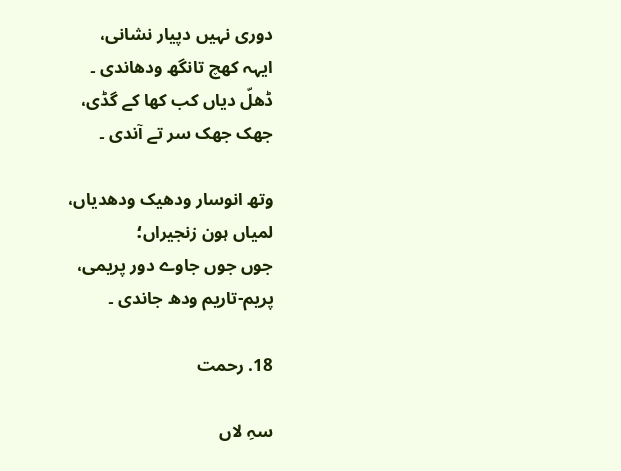دوری نہیں دپیار نشانی،
ایہہ کھچ تانگھ ودھاندی ۔
ڈھلّ دیاں کب کھا کے گڈی،
جھک جھک سر تے آندی ۔

وتھ انوسار ودھیک ودھدیاں،
لمیاں ہون زنجیراں؛
جوں جوں جاوے دور پریمی،
پریم-تاریم ودھ جاندی ۔

18. رحمت

سہِ لاں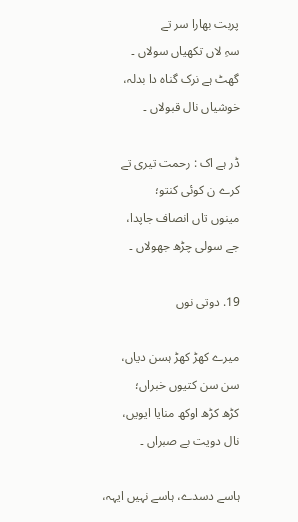پربت بھارا سر تے
سہِ لاں تکھیاں سولاں ۔
گھٹ ہے نرک گناہ دا بدلہ،
خوشیاں نال قبولاں ۔

ڈر ہے اک : رحمت تیری تے
کرے ن کوئی کنتو؛
مینوں تاں انصاف جاپدا،
جے سولی چڑھ جھولاں ۔

19. دوتی نوں

میرے کھڑ کھڑ ہسن دیاں،
سن سن کتیوں خبراں؛
کڑھ کڑھ اوکھ منایا ایویں،
نال دویت بے صبراں ۔

ہاسے دسدے، ہاسے نہیں ایہہ،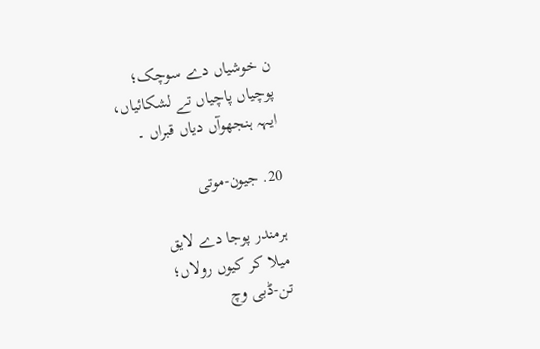ن خوشیاں دے سوچک؛
پوچیاں پاچیاں تے لشکائیاں،
ایہہ ہنجھوآں دیاں قبراں ۔

20. جیون-موتی

ہرمندر پوجا دے لایق
میلا کر کیوں رولاں؛
تن-ڈبی وچ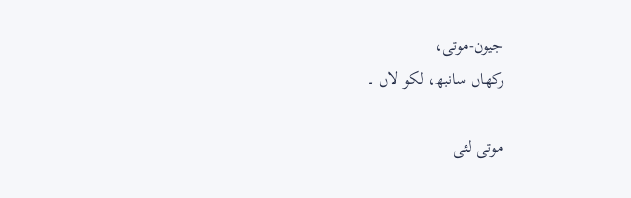جیون-موتی،
رکھاں سانبھ، لکو لاں ۔

موتی لئی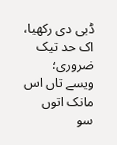ڈبی دی رکھیا،
اک حد تیک ضروری؛
ویسے تاں اس مانک اتوں
سو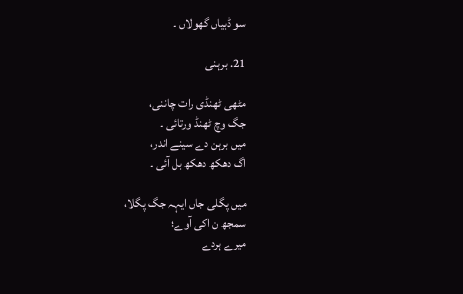سو ڈبیاں گھولاں ۔

21. برہنی

مٹھی ٹھنڈی رات چاننی،
جگ وچ ٹھنڈ ورتائی ۔
میں برہن دے سینے اندر،
اگ دھکھ دھکھ بل آئی ۔

میں پگلی جاں ایہہ جگ پگلا،
سمجھ ن اکی آوے؛
میرے ہردے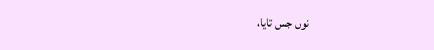نوں جس تایا،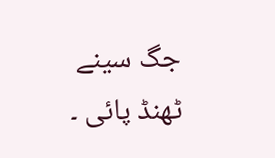جگ سینے ٹھنڈ پائی ۔